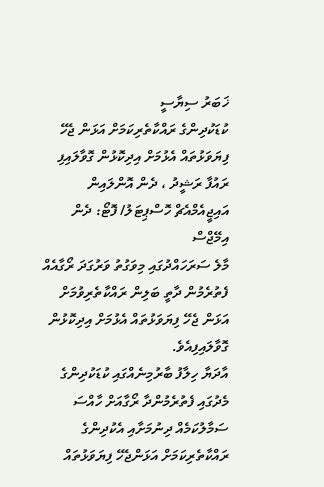ޚަބަރު ސިޔާސީ
ކުޑަކުދިންގެ ރައްކާތެރިކަމަށް އަޅަން ޖެހޭ ފިޔަވަޅުތައް އެޅުމަށް އިދިކޮޅުން ގޮވާލައިފި
ރައުފާ ރަޝީދު ، ދެން އޮންލައިން
އައިޖީއެމްއެޗް ހޮސްޕިޓަލު/ ފޮޓޯ: ދެން އިމޭޖްސް
މާލެ ސަރަހައްދުގައި މިވަގުތު ވަރުގަދަ ރޯގާއެއް ފެތުރެމުން ދާތީ ބަލިން ރައްކާތެރިވުމަށް އަޅަން ޖެހޭ ފިޔަވަޅުތައް އެޅުމަށް އިދިކޮޅުން ގޮވާލައިފިއެވެ.
އާދަޔާ ހިލާފު ބާރުމިނެއްގައި ކުޑަކުދިންގެ މެދުގައި ފެތުރެމުންދާ ރޯގާއަށް ހާއްސަ ސަމާލުކަމެއް ދިނުމަށާއި އެކުދިންގެ ރައްކާތެރިކަމަށް އަޅަންޖެހޭ ފިޔަވަޅުތައް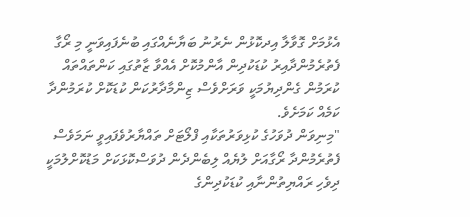އެޅުމަށް ގޮވާލާ އިދކޮޅުން ނެރުނު ބަޔާނެއްގައި ބުނެފައިވަނީ މި ރޯގާ ފެތުރެމުންދާއިރު ކުޑަކުދިން އާންމުކޮށް އެއްވާ ޒާތުގައި ކަންތައްތައް ކުރަމުން ގެންދިޔުމަކީ ވަރަށްވެސް ޒިންމާދާރުކަން ކުޑަކޮށް ކުރަމުންދާ ކަމެއް ކަމަށެވެ.
"މިނިވަން ދުވަހުގެ ކުޅިވަރުތަކާއި ފްލޯޓަށް ތައްޔާރުވެފައިވީ ނަމަވެސް ފެތުރެމުންދާ ރޯގާއަށް ލުޔެއް ލިބެންދެން ދުވަސްކޮޅަކަށް މަޑުކޮށްލުމަކީ ދިވެހި ރައްޔިތުންނާއި ކުޑަކުދިންގެ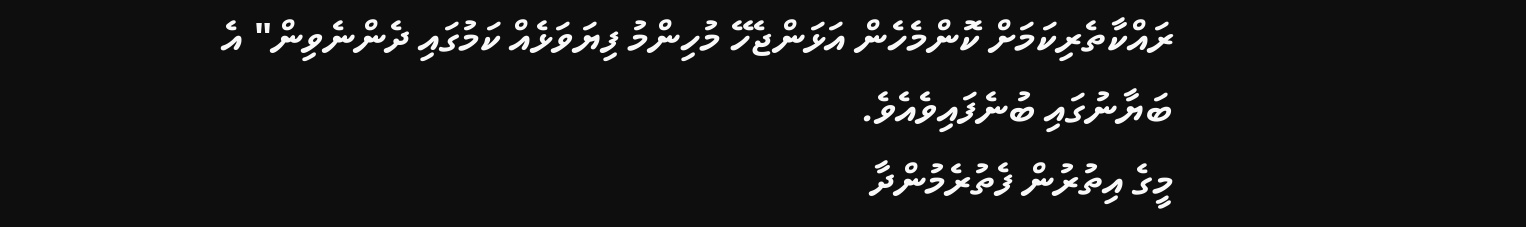ރައްކާތެރިކަމަށް ކޮންމެހެން އަޅަންޖެހޭ މުހިންމު ފިޔަވަޅެއް ކަމުގައި ދެންނެވިން" އެ ބަޔާނުގައި ބުނެފައިވެއެވެ.
މީގެ އިތުރުން ފެތުރެމުންދާ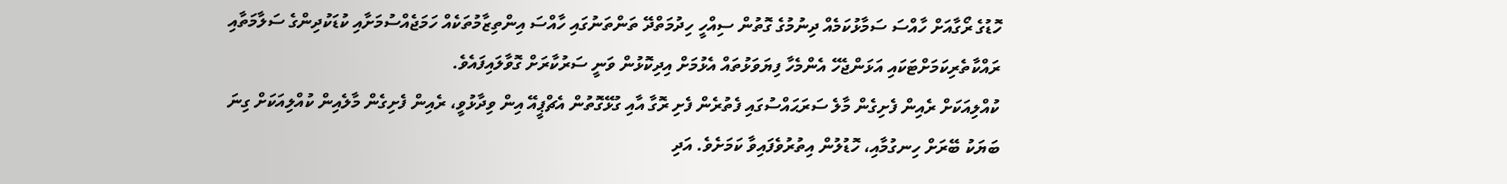ހޮޑުގެ ރޯގާއަށް ހާއްސަ ސަމާޅުކަމެއް ދިނުމުގެ ގޮތުން ސިއްހީ ހިދުމަތްދޭ ތަންތަނުގައި ހާއްސަ އިންތިޒާމުތަކެއް ހަމަޖެއްސުމަށާއި ކުޑަކުދިންގެ ސަލާމަތާއި ރައްކާތެރިކަމަށްޓަކައި އަޅަންޖެހޭ އެންމެހާ ފިޔަވަޅުތައް އެޅުމަށް އިދިކޮޅުން ވަނީ ސަރުކާރަށް ގޮވާލައިފައެވެ.
ކުއްލިއަކަށް ރެއިން ފެށިގެން މާލެ ސަރަޙައްސުގައި ފެތުރެން ފެށި ރޮގާ އާއި ގުޅޭގޮތުން އެޗްޕީއޭ އިން ވިދާޅުވީ، ރެއިން ފެށިގެން މާލެއިން ކުއްލިއަކަށް ގިނަ ބަޔަކު ބޭރަށް ހިނގުމާއި، ހޮޑުލުން އިތުރުވެފައިވާ ކަމަށެވެ. އަދި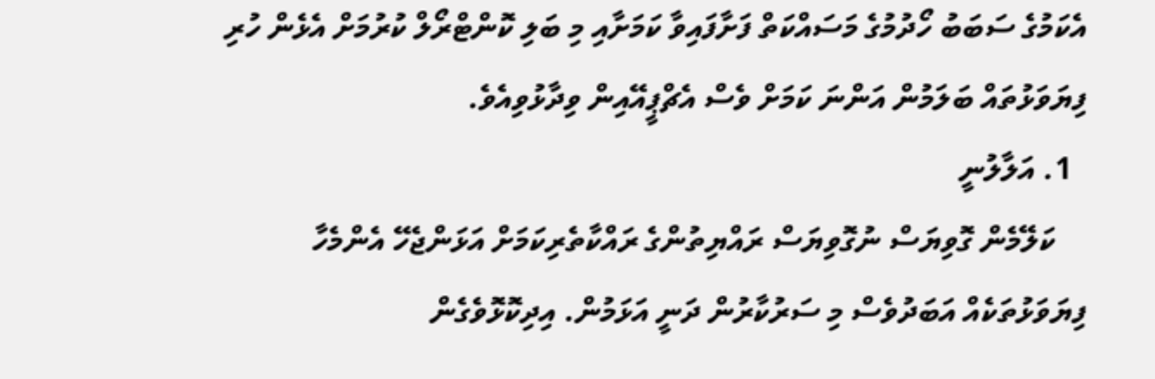އެކަމުގެ ސަބަބު ހޯދުމުގެ މަސައްކަތް ފަށާފައިވާ ކަމަށާއި މި ބަލި ކޮންޓްރޯލް ކުރުމަށް އެޅެން ހުރި ފިޔަވަޅުތައް ބަލަމުން އަންނަ ކަމަށް ވެސް އެޗްޕީއޭއިން ވިދާޅުވިއެވެ.
  1. އަލާލުނީ
    ކަލޭމެން ގޮވިޔަސް ނުގޮވިޔަސް ރައްޔިތުންގެ ރައްކާތެރިކަމަށް އަޅަންޖެހޭ އެންމެހާ ފިޔަވަޅުތަކެއް އަބަދުވެސް މި ސަރުކާރުން ދަނީ އަޅަމުން. އިދިކޮޅޮވެގެން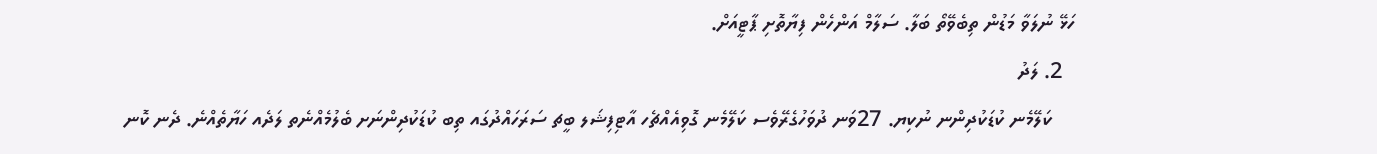ހަޅޭ ނުލަވާ މަޑުން ތިބެވޭތޯ ބަލާ. ސަލާމް އަންހެން ފިޔާތޮށި ޕާޓީއަށް.
  2. ލަދު
    ކަލޭމެނ ކުޑަކުދިންނ ނުކިޔ. 27ވަނ ދުވަހުގެރޭވެސ ކަލޭމެނ ގޮވިއެއްޗެހ އާޓިފިޝަލ ބީޗ ސަރަހައްދުގައ ތިބ ކުޑަކުދިންނަށ ބެލުމެއްނެތ ލަދެއ ހަޔާތެއްނެ. ދެނ ކޮނ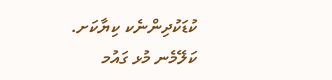ކުޑަކުދިންނެކ ކިޔާކަށ. ކަލޭމެނ މުޅ ގައުމ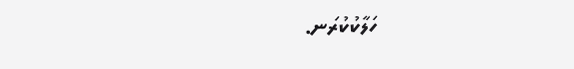ހަލާކުކުރަނ.